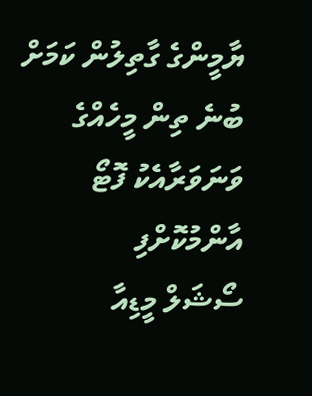ޔާމީންގެ ގާތިލުން ކަމަށް ބުނެ ތިން މީހެއްގެ ވަނަވަރާއެކު ފޮޓޯ އާންމުކޮށްފި
ސޯޝަލް މީޑިއާ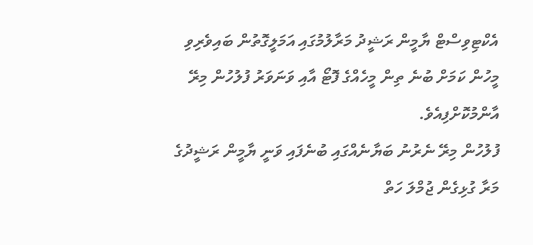އެކްޓިވިސްޓް ޔާމީން ރަޝީދު މަރާލުމުގައި އަމަލީގޮތުން ބައިވެރިވި މީހުން ކަމަށް ބުނެ ތިން މީހެއްގެ ފޮޓޯ އާއި ވަނަވަރު ފުލުހުން މިރޭ އާންމުކޮށްފިއެވެ.
ފުލުހުން މިރޭ ނެރުނު ބަޔާނެއްގައި ބުނެފައި ވަނީ ޔާމީން ރަޝީދުގެ މަރާ ގުޅިގެން ޖުމްލަ ހަތް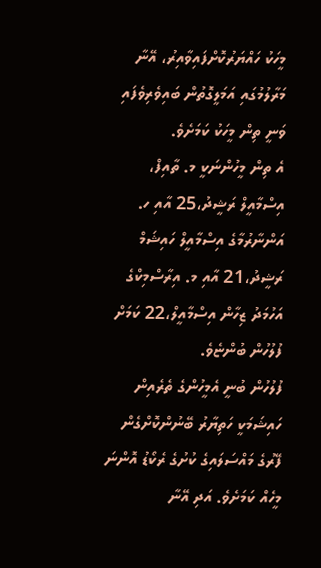މީހަކު ހައްޔަރުކޮށްފައިވާއިރު، އޭނާ މަރާލުމުގައި އަމަލީގޮތުން ބައިވެރިވެފައި ވަނީ ތިން މީހަކު ކަމަށެވެ.
އެ ތިން މީހުންނަކީ މ. ތާއިފް، އިސްމާއީލް ރަޝީދު،25 އާއި ހ. އަންނާރުމާގެ އިސްމާއީލް ހައިޝަމް ރަޝީދު،21 އާއި މ. އިރާސްމިކްގެ އަހުމަދު ޒިހާން އިސްމާއީލް،22 ކަމަށް ފުލުހުން ބުންޏެވެ.
ފުލުހުން ބުނީ އެމީހުންގެ ތެރެއިން ހައިޝަމަކީ ހަތިޔާރު ބޭނުންކޮށްގެން ފޭރުގެ މައްސަލައިގެ ކުށުގެ ރެކޯޑު އޮންނަ މީހެއް ކަމަށެވެ. އަދި އޭނާ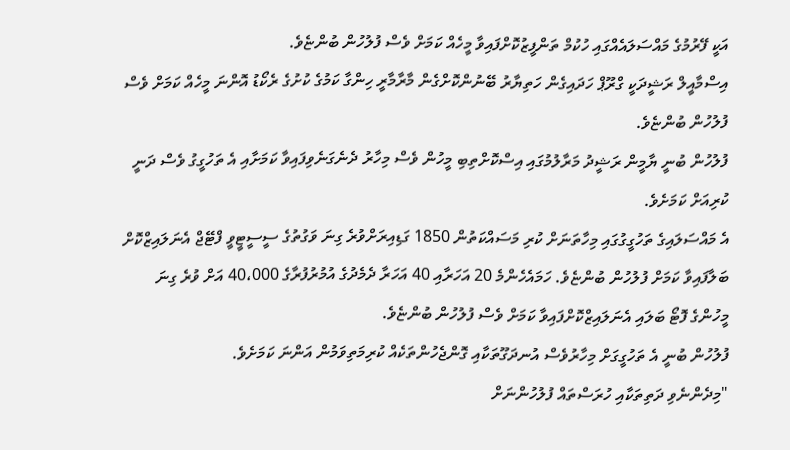އަކީ ފޭރުމުގެ މައްސަލައެއްގައި ހުކުމް ތަންފީޒުކޮށްފައިވާ މީހެއް ކަމަށް ވެސް ފުލުހުން ބުންޏެވެ.
އިސްމާއީލް ރަޝީދަކީ ގްރޫޕް ހަދައިގެން ހަތިޔާރު ބޭނުންކޮށްގެން މާރާމާރީ ހިންގާ ކަމުގެ ކުށުގެ ރެކޯޑު އޮންނަ މީހެއް ކަމަށް ވެސް ފުލުހުން ބުންޏެވެ.
ފުލުހުން ބުނީ ޔާމީން ރަޝީދު މަރާލުމުގައި އިސްކޮށްތިބި މީހުން ވެސް މިހާރު ދެނެގަނެވިފައިވާ ކަމަށާއި އެ ތަހުގީގު ވެސް ދަނީ ކުރިއަށް ކަމަށެވެ.
އެ މައްސަލައިގެ ތަހުގީގުގައި މިހާތަނަށް ކުރި މަސައްކަތުން 1850 ގަޑިއިރަށްވުރެ ގިނަ ވަގުތުގެ ސީސީޓީވީ ފްޓޭޖް އެނަލައިޒްކޮށް ބަލާފައިވާ ކަމަށް ފުލުހުން ބުންޏެވެ. ހަމައެހެންމެ 20 އަހަރާއި 40 އަހަރާ ދެމެދުގެ އުމުރުފުރާގެ 40،000 އަށް ވުރެ ގިނަ މީހުންގެ ފޮޓޯ ބަލައި އެނަލައިޒްކޮށްފައިވާ ކަމަށް ވެސް ފުލުހުން ބުންޏެވެ.
ފުލުހުން ބުނީ އެ ތަހުގީގަށް މިހާރުވެސް އުނދަގޫތަކާއި ގޮންޖެހުންތަކެއް ކުރިމަތިވަމުން އަންނަ ކަމަށެވެ.
"މިދެންނެވި ދަތިތަކާއި ހުރަސްތައް ފުލުހުންނަށް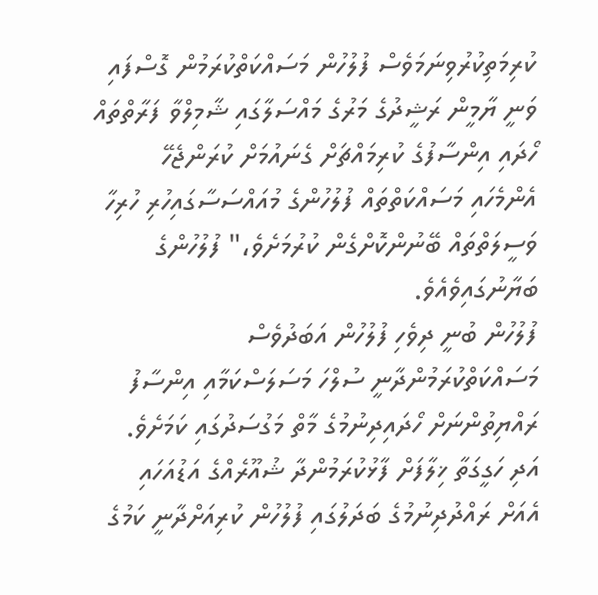ކުރިމަތިކުރުވިނަމަވެސް ފުލުހުން މަސައްކަތްކުރަމުން ގޮސްފައި ވަނީ ޔާމީން ރަޝީދުގެ މަރުގެ މައްސަލާގައި ޝާމިލްވާ ފަރާތްތައް ހޯދައި އިންސާފުގެ ކުރިމައްޗަށް ގެނައުމަށް ކުރަންޖެހޭ އެންމެހައި މަސައްކަތްތައް ފުލުހުންގެ މުއައްސަސާގައިހުރި ހުރިހާ ވަސީލަތްތައް ބޭނުންކޮށްގެން ކުރުމަށެވެ،" ފުލުހުންގެ ބަޔާނުގައިވެއެވެ.
ފުލުހުން ބުނީ ދިވެހި ފުލުހުން އަބަދުވެސް މަސައްކަތްކުރަމުންދާނީ ސުލްހަ މަސަލަސްކަމާއި އިންސާފު ރައްޔިތުންނަށް ހޯދައިދިނުމުގެ މާތް މަގުސަދުގައި ކަމަށެވެ. އަދި ހަގީގަތާ ޚިލާފަށް ފާޅުކުރަމުންދާ ޝުއޫރެއްގެ އަޑުއަހައި އެއަށް ރައްދުދިނުމުގެ ބަދަލުގައި ފުލުހުން ކުރިއަށްދާނީ ކަމުގެ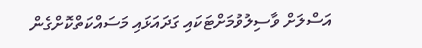އަސްލަށް ވާސިލުވުމަށްޓަކައި ގަދައަޅައި މަސައްކަތްކޮށްގެން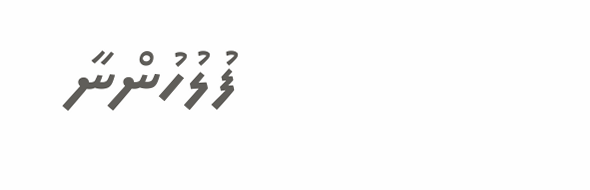ފުލުހުންނާ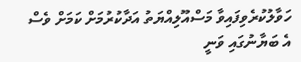ހަވާލުކުރެވިފައިވާ މަސްއޫލިއްޔަތު އަދާކުރުމަށް ކަމަށް ވެސް އެ ބަޔާނުގައި ވަނީ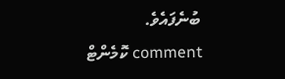ބުނެފައެވެ.
comment ކޮމެންޓް